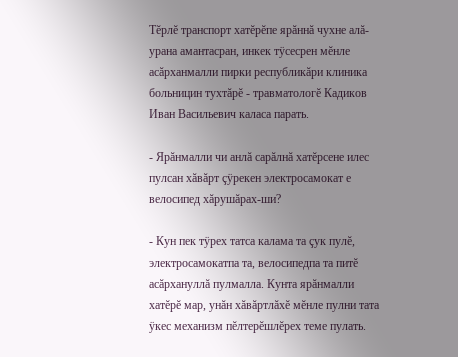Тĕрлĕ транспорт хатĕрĕпе ярăннă чухне алă-урана амантасран, инкек тÿсесрен мĕнле асăрханмалли пирки республикăри клиника больницин тухтăрĕ - травматологĕ Кадиков Иван Васильевич каласа парать.

- Ярăнмалли чи анлă сарăлнă хатĕрсене илес пулсан хăвăрт çÿрекен электросамокат е велосипед хăрушăрах-ши?

- Кун пек тÿрех татса калама та çук пулĕ, электросамокатпа та, велосипедпа та питĕ асăрхануллă пулмалла. Кунта ярăнмалли хатĕрĕ мар, унăн хăвăртлăхĕ мĕнле пулни тата ÿкес механизм пĕлтерĕшлĕрех теме пулать.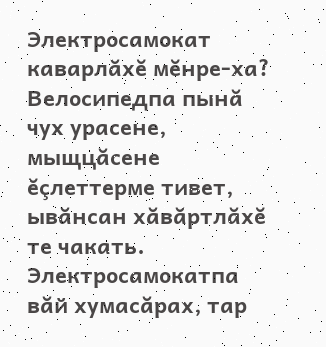Электросамокат каварлăхĕ мĕнре-ха? Велосипедпа пынă чух урасене, мыщцăсене ĕçлеттерме тивет, ывăнсан хăвăртлăхĕ те чакать. Электросамокатпа вăй хумасăрах, тар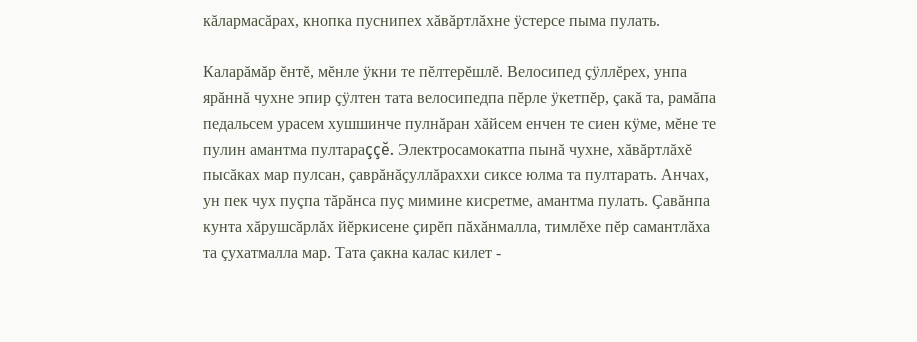кăлармасăрах, кнопка пуснипех хăвăртлăхне ÿстерсе пыма пулать.

Каларăмăр ĕнтĕ, мĕнле ÿкни те пĕлтерĕшлĕ. Велосипед çÿллĕрех, унпа ярăннă чухне эпир çÿлтен тата велосипедпа пĕрле ÿкетпĕр, çакă та, рамăпа педальсем урасем хушшинче пулнăран хăйсем енчен те сиен кÿме, мĕне те пулин амантма пултараççĕ. Электросамокатпа пынă чухне, хăвăртлăхĕ пысăках мар пулсан, çаврăнăçуллăраххи сиксе юлма та пултарать. Анчах, ун пек чух пуçпа тăрăнса пуç мимине кисретме, амантма пулать. Çавăнпа кунта хăрушсăрлăх йĕркисене çирĕп пăхăнмалла, тимлĕхе пĕр самантлăха та çухатмалла мар. Тата çакна калас килет -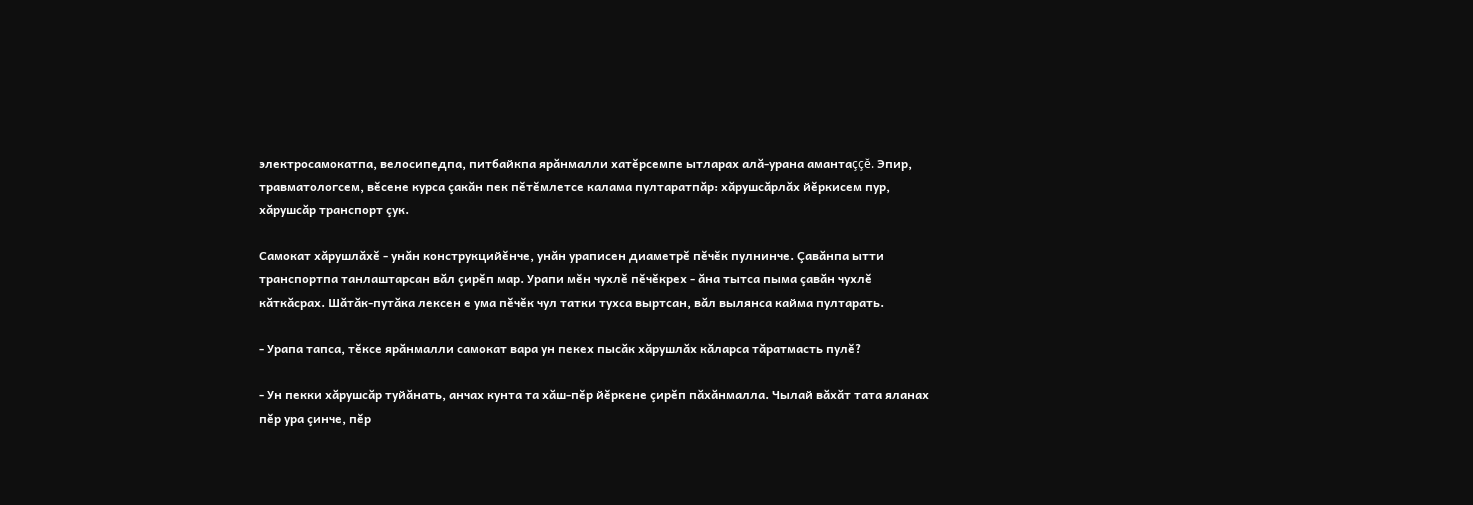электросамокатпа, велосипедпа, питбайкпа ярăнмалли хатĕрсемпе ытларах алă-урана амантаççĕ. Эпир, травматологсем, вĕсене курса çакăн пек пĕтĕмлетсе калама пултаратпăр: хăрушсăрлăх йĕркисем пур, хăрушсăр транспорт çук.

Самокат хăрушлăхĕ - унăн конструкцийĕнче, унăн ураписен диаметрĕ пĕчĕк пулнинче. Çавăнпа ытти транспортпа танлаштарсан вăл çирĕп мар. Урапи мĕн чухлĕ пĕчĕкрех - ăна тытса пыма çавăн чухлĕ кăткăсрах. Шăтăк-путăка лексен е ума пĕчĕк чул татки тухса выртсан, вăл вылянса кайма пултарать.

- Урапа тапса, тĕксе ярăнмалли самокат вара ун пекех пысăк хăрушлăх кăларса тăратмасть пулĕ?

- Ун пекки хăрушсăр туйăнать, анчах кунта та хăш-пĕр йĕркене çирĕп пăхăнмалла. Чылай вăхăт тата яланах пĕр ура çинче, пĕр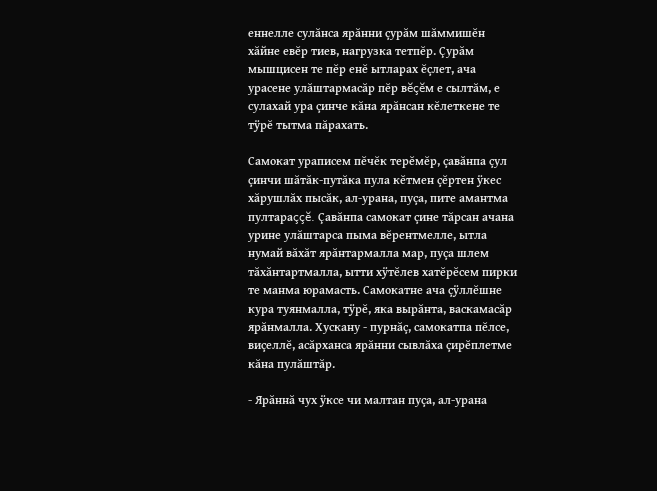еннелле сулăнса ярăнни çурăм шăммишĕн хăйне евĕр тиев, нагрузка тетпĕр. Çурăм мышцисен те пĕр енĕ ытларах ĕçлет, ача урасене улăштармасăр пĕр вĕçĕм е сылтăм, е сулахай ура çинче кăна ярăнсан кĕлеткене те тÿрĕ тытма пăрахать.

Самокат ураписем пĕчĕк терĕмĕр, çавăнпа çул çинчи шăтăк-путăка пула кĕтмен çĕртен ÿкес хăрушлăх пысăк, ал-урана, пуçа, пите амантма пултараççĕ. Çавăнпа самокат çине тăрсан ачана урине улăштарса пыма вĕрентмелле, ытла нумай вăхăт ярăнтармалла мар, пуçа шлем тăхăнтартмалла, ытти хÿтĕлев хатĕрĕсем пирки те манма юрамасть. Самокатне ача çÿллĕшне кура туянмалла, тÿрĕ, яка вырăнта, васкамасăр ярăнмалла. Хускану - пурнăç, самокатпа пĕлсе, виçеллĕ, асăрханса ярăнни сывлăха çирĕплетме кăна пулăштăр.

- Ярăннă чух ÿксе чи малтан пуçа, ал-урана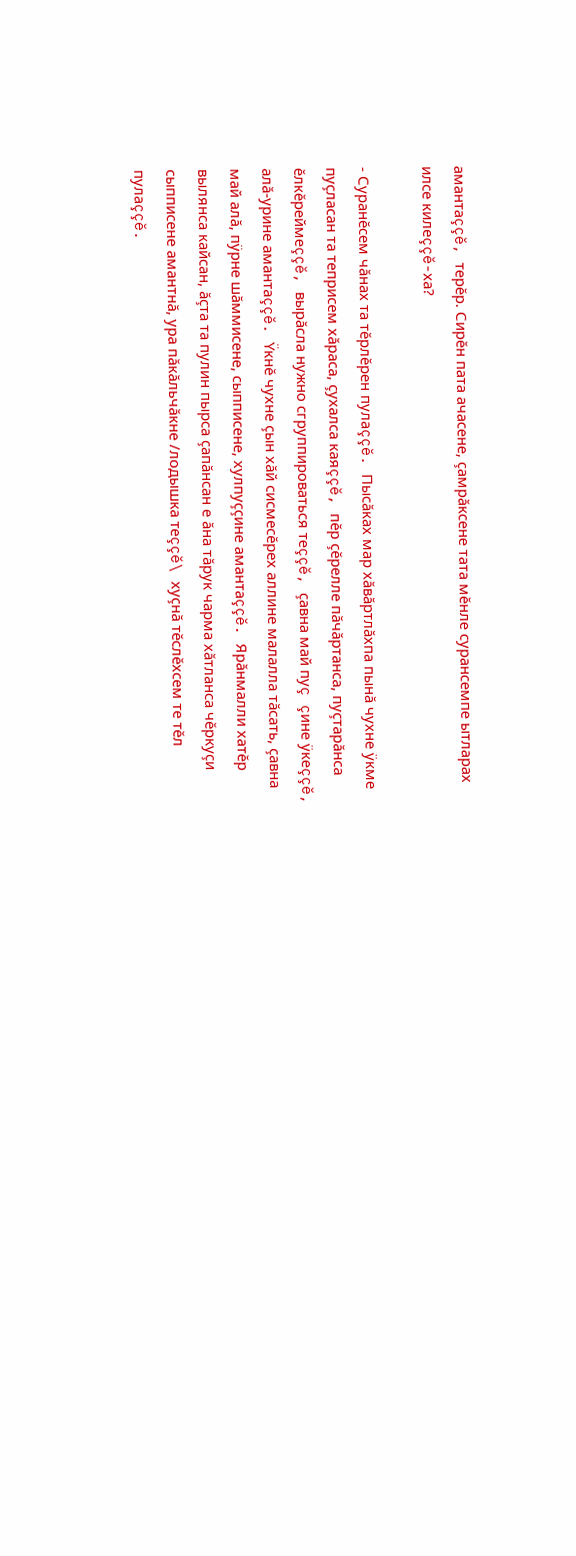амантаççĕ, терĕр. Сирĕн пата ачасене, çамрăксене тата мĕнле сурансемпе ытларах илсе килеççĕ-ха?

- Суранĕсем чăнах та тĕрлĕрен пулаççĕ. Пысăках мар хăвăртлăхпа пынă чухне ÿкме пуçласан та теприсем хăраса, çухалса каяççĕ, пĕр çĕрелле пăчăртанса, пуçтарăнса ĕлкĕреймеççĕ, вырăсла нужно сгруппироваться теççĕ, çавна май пуç çине ÿкеççĕ, алă-урине амантаççĕ. Ÿкнĕ чухне çын хăй сисмесĕрех аллине малалла тăсать, çавна май алă, пÿрне шăммисене, сыпписене, хулпуççине амантаççĕ. Ярăнмалли хатĕр вылянса кайсан, ăçта та пулин пырса çапăнсан е ăна тăрук чарма хăтланса чĕркуçи сыпписене амантнă, ура пăкăльчăкне /лодышка теççĕ\ хуçнă тĕслĕхсем те тĕл пулаççĕ.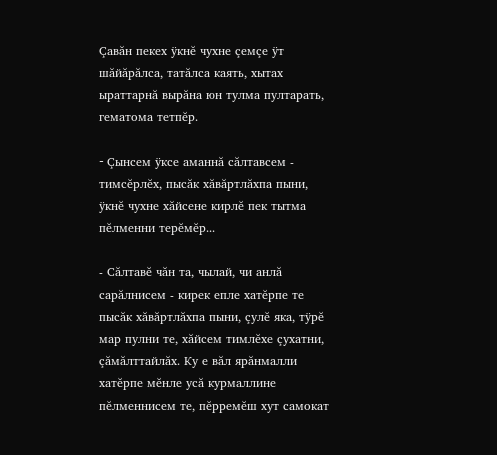Çавăн пекех ÿкнĕ чухне çемçе ÿт шăйăрăлса, татăлса каять, хытах ыраттарнă вырăна юн тулма пултарать, гематома тетпĕр.

- Çынсем ÿксе аманнă сăлтавсем - тимсĕрлĕх, пысăк хăвăртлăхпа пыни, ÿкнĕ чухне хăйсене кирлĕ пек тытма пĕлменни терĕмĕр...

- Сăлтавĕ чăн та, чылай, чи анлă сарăлнисем - кирек епле хатĕрпе те пысăк хăвăртлăхпа пыни, çулĕ яка, тÿрĕ мар пулни те, хăйсем тимлĕхе çухатни, çăмăлттайлăх. Ку е вăл ярăнмалли хатĕрпе мĕнле усă курмаллине пĕлменнисем те, пĕрремĕш хут самокат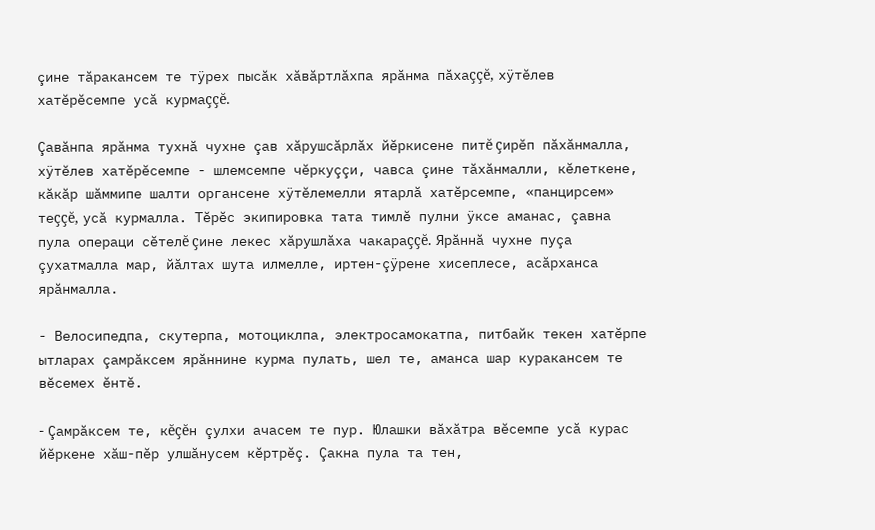çине тăракансем те тÿрех пысăк хăвăртлăхпа ярăнма пăхаççĕ, хÿтĕлев хатĕрĕсемпе усă курмаççĕ.

Çавăнпа ярăнма тухнă чухне çав хăрушсăрлăх йĕркисене питĕ çирĕп пăхăнмалла, хÿтĕлев хатĕрĕсемпе - шлемсемпе чĕркуççи, чавса çине тăхăнмалли, кĕлеткене, кăкăр шăммипе шалти органсене хÿтĕлемелли ятарлă хатĕрсемпе, «панцирсем» теççĕ, усă курмалла. Тĕрĕс экипировка тата тимлĕ пулни ÿксе аманас, çавна пула операци сĕтелĕ çине лекес хăрушлăха чакараççĕ. Ярăннă чухне пуçа çухатмалла мар, йăлтах шута илмелле, иртен-çÿрене хисеплесе, асăрханса ярăнмалла.

- Велосипедпа, скутерпа, мотоциклпа, электросамокатпа, питбайк текен хатĕрпе ытларах çамрăксем ярăннине курма пулать, шел те, аманса шар куракансем те вĕсемех ĕнтĕ.

- Çамрăксем те, кĕçĕн çулхи ачасем те пур. Юлашки вăхăтра вĕсемпе усă курас йĕркене хăш-пĕр улшăнусем кĕртрĕç. Çакна пула та тен,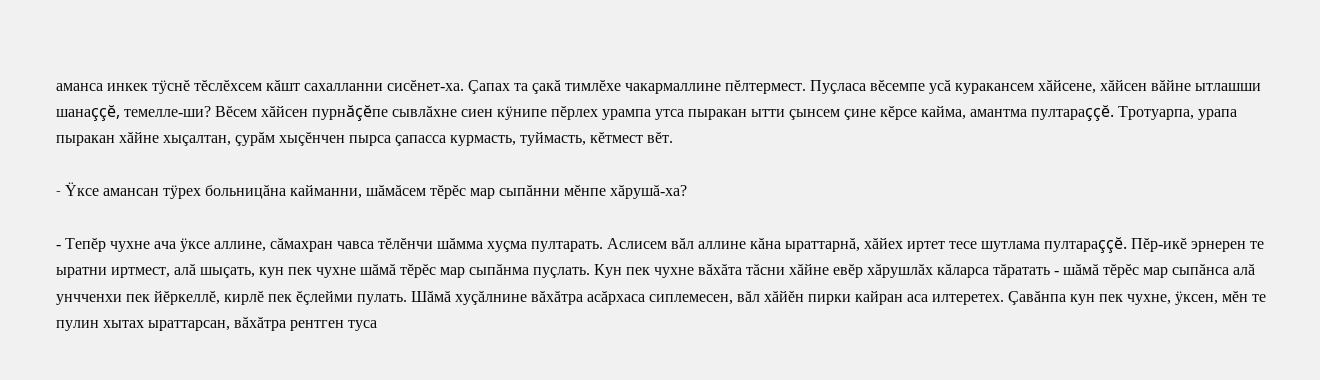аманса инкек тÿснĕ тĕслĕхсем кăшт сахалланни сисĕнет-ха. Çапах та çакă тимлĕхе чакармаллине пĕлтермест. Пуçласа вĕсемпе усă куракансем хăйсене, хăйсен вăйне ытлашши шанаççĕ, темелле-ши? Вĕсем хăйсен пурнăçĕпе сывлăхне сиен кÿнипе пĕрлех урампа утса пыракан ытти çынсем çине кĕрсе кайма, амантма пултараççĕ. Тротуарпа, урапа пыракан хăйне хыçалтан, çурăм хыçĕнчен пырса çапасса курмасть, туймасть, кĕтмест вĕт.

- Ÿксе амансан тÿрех больницăна кайманни, шăмăсем тĕрĕс мар сыпăнни мĕнпе хăрушă-ха?

- Тепĕр чухне ача ÿксе аллине, сăмахран чавса тĕлĕнчи шăмма хуçма пултарать. Аслисем вăл аллине кăна ыраттарнă, хăйех иртет тесе шутлама пултараççĕ. Пĕр-икĕ эрнерен те ыратни иртмест, алă шыçать, кун пек чухне шăмă тĕрĕс мар сыпăнма пуçлать. Кун пек чухне вăхăта тăсни хăйне евĕр хăрушлăх кăларса тăратать - шăмă тĕрĕс мар сыпăнса алă унчченхи пек йĕркеллĕ, кирлĕ пек ĕçлейми пулать. Шăмă хуçăлнине вăхăтра асăрхаса сиплемесен, вăл хăйĕн пирки кайран аса илтеретех. Çавăнпа кун пек чухне, ÿксен, мĕн те пулин хытах ыраттарсан, вăхăтра рентген туса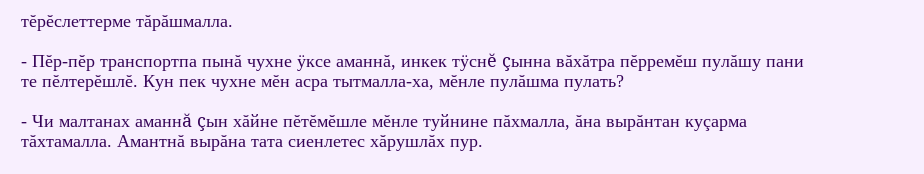тĕрĕслеттерме тăрăшмалла.

- Пĕр-пĕр транспортпа пынă чухне ÿксе аманнă, инкек тÿснĕ çынна вăхăтра пĕрремĕш пулăшу пани те пĕлтерĕшлĕ. Кун пек чухне мĕн асра тытмалла-ха, мĕнле пулăшма пулать?

- Чи малтанах аманнă çын хăйне пĕтĕмĕшле мĕнле туйнине пăхмалла, ăна вырăнтан куçарма тăхтамалла. Амантнă вырăна тата сиенлетес хăрушлăх пур.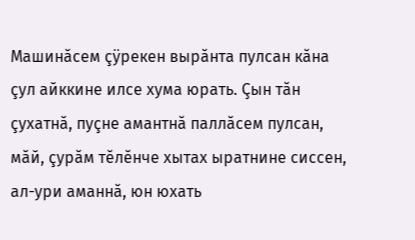Машинăсем çÿрекен вырăнта пулсан кăна çул айккине илсе хума юрать. Çын тăн çухатнă, пуçне амантнă паллăсем пулсан, мăй, çурăм тĕлĕнче хытах ыратнине сиссен, ал-ури аманнă, юн юхать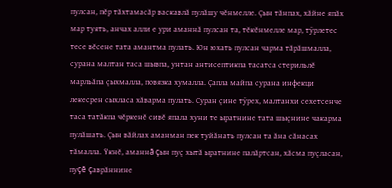пулсан, пĕр тăхтамасăр васкавлă пулăшу чĕнмелле. Çын тăнпах, хăйне япăх мар туять, анчах алли е ури аманнă пулсан та, тĕкĕнмелле мар, тÿрлетес тесе вĕсене тата амантма пулать. Юн юхать пулсан чарма тăрăшмалла, сурана малтан таса шывпа, унтан антисептикпа тасатса стерильлĕ марльăпа çыхмалла, повязка хумалла. Çапла майпа сурана инфекци лекесрен сыхласа хăварма пулать. Суран çине тÿрех, малтанхи сехетсенче таса татăкпа чĕркенĕ сивĕ япала хуни те ыратнине тата шыçнине чакарма пулăшать. Çын вăйлах аманман пек туйăнать пулсан та ăна сăнасах тăмалла. Ÿкнĕ, аманнă çын пуç хытă ыратнине палăртсан, хăсма пуçласан, пуçĕ çаврăннине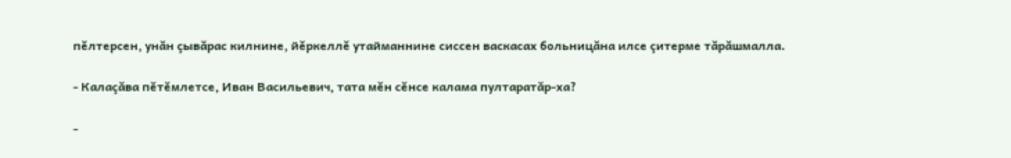пĕлтерсен, унăн çывăрас килнине, йĕркеллĕ утайманнине сиссен васкасах больницăна илсе çитерме тăрăшмалла.

- Калаçăва пĕтĕмлетсе, Иван Васильевич, тата мĕн сĕнсе калама пултаратăр-ха?

-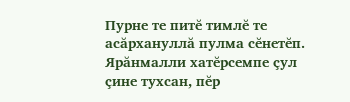Пурне те питĕ тимлĕ те асăрхануллă пулма сĕнетĕп. Ярăнмалли хатĕрсемпе çул çине тухсан, пĕр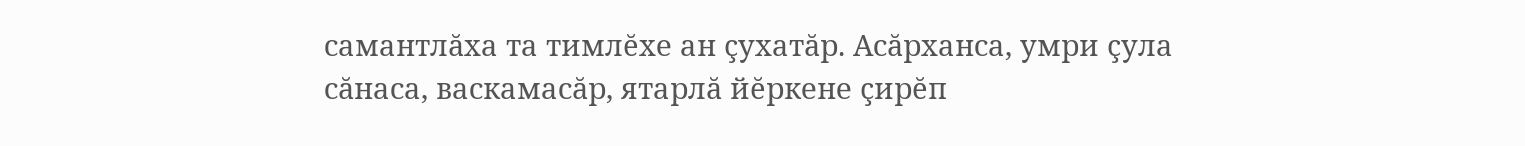самантлăха та тимлĕхе ан çухатăр. Асăрханса, умри çула сăнаса, васкамасăр, ятарлă йĕркене çирĕп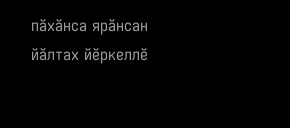пăхăнса ярăнсан йăлтах йĕркеллĕ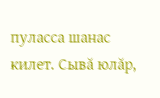пуласса шанас килет. Сывă юлăр,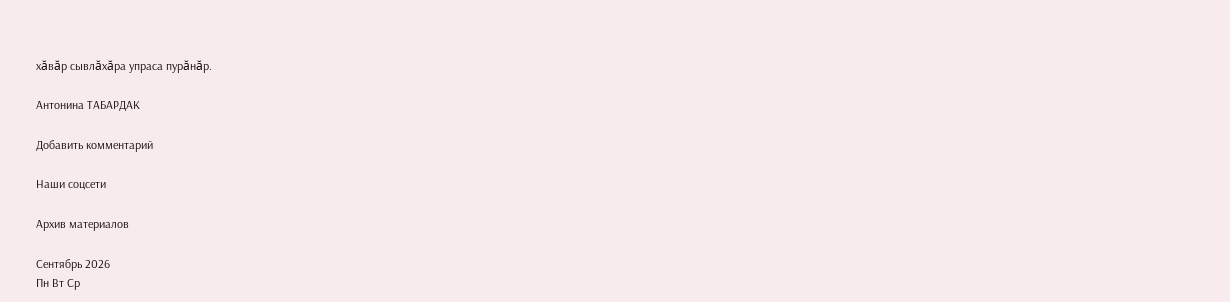хăвăр сывлăхăра упраса пурăнăр.

Антонина ТАБАРДАК

Добавить комментарий

Наши соцсети

Архив материалов

Сентябрь 2026
Пн Вт Ср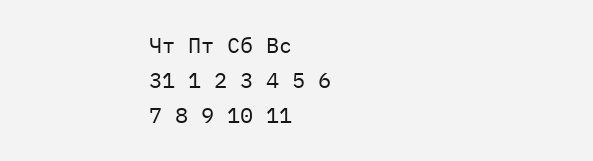Чт Пт Сб Вс
31 1 2 3 4 5 6
7 8 9 10 11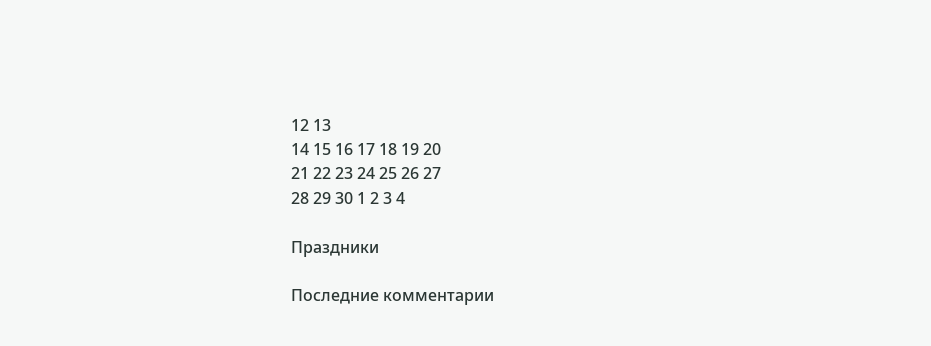12 13
14 15 16 17 18 19 20
21 22 23 24 25 26 27
28 29 30 1 2 3 4

Праздники

Последние комментарии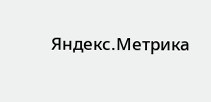Яндекс.Метрика